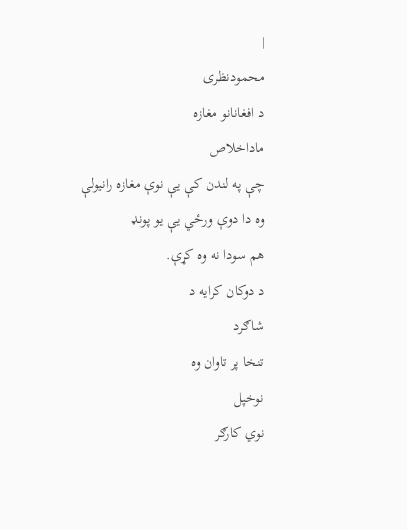|
محمودنظری
د افغانانو مغازه
ماداخلاص
چې په لندن کې يې نوې مغازه رانيولې
وه دا دوې ورځي يې يو پونډ
هم سودا نه وه کړې.
د دوکان کرايه د
شاګرد
تنخا پر تاوان وه
نوخپل
نوي کارګر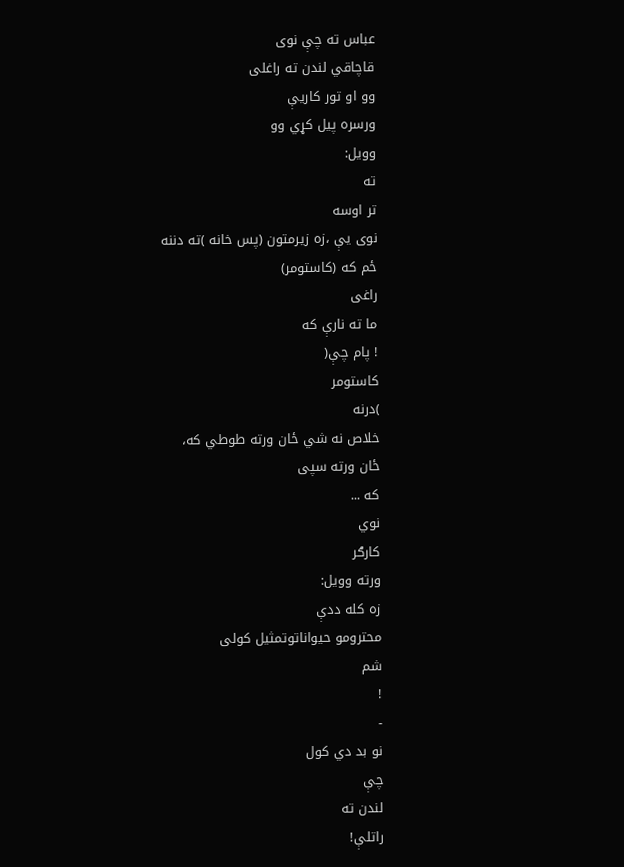عباس ته چې نوی
قاچاقي لندن ته راغلی
وو او تور کاريې
ورسره پيل کړي وو
وويل:
ته
تر اوسه
نوی يې ،زه زيرمتون (پس خانه )ته دننه
ځم که (کاستومر)
راغی
ما ته نارې که
! پام چې(
کاستومر
)درنه
خلاص نه شي ځان ورته طوطي که،
ځان ورته سپی
که ...
نوي
کارګر
ورته وويل:
زه کله ددې
محترومو حيواناتوتمثيل کولی
شم
!
-
نو بد دي کول
چې
لندن ته
راتلې!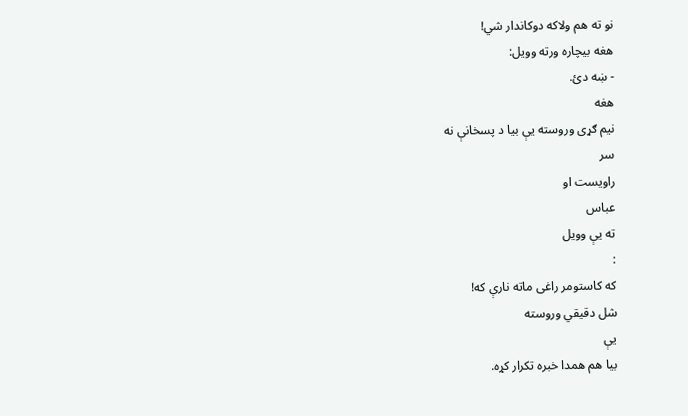نو ته هم ولاکه دوکاندار شي!
هغه بيچاره ورته وويل:
- ښه دئ.
هغه
نيم ګړی وروسته يې بيا د پسخانې نه
سر
راويست او
عباس
ته يې وويل
:
که کاستومر راغی ماته نارې که!
شل دقيقي وروسته
يې
بيا هم همدا خبره تکرار کړه.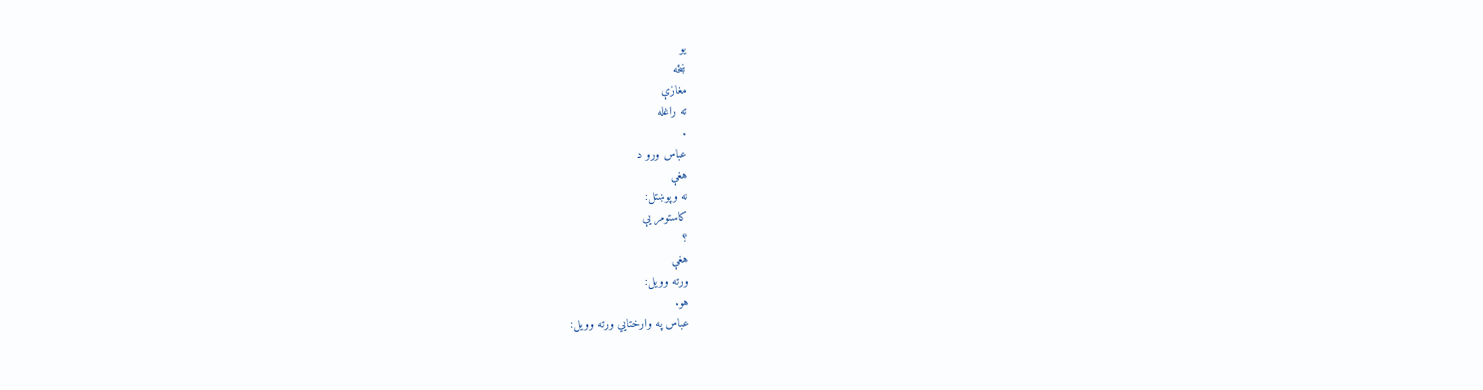يو
ښځه
مغازې
ته راغله
.
عباس ورو د
هغې
نه وپوښتل:
کاستومر يې
؟
هغې
ورته وويل:
هو.
عباس په وارختايي ورته وويل: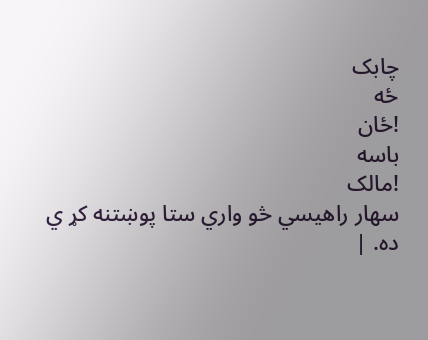چابک
ځه
!ځان
باسه
!مالک
سهار راهيسي څو واري ستا پوښتنه کړ ي
ده. |